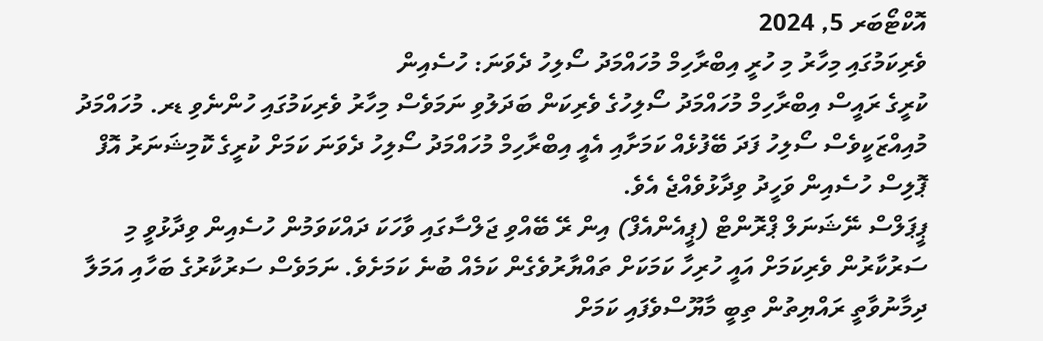އޮކްޓޯބަރ 5, 2024
ވެރިކަމުގައި މިހާރު މި ހުރީ އިބްރާހިމް މުހައްމަދު ސޯލިހު ދެވަނަ: ހުސެއިން
ކުރީގެ ރައީސް އިބްރާހިމް މުހައްމަދު ސޯލިހުގެ ވެރިކަން ބަދަލުވި ނަމަވެސް މިހާރު ވެރިކަމުގައި ހުންނެވި ޑރ. މުހައްމަދު މުއިއްޒަކީވެސް ސޯލިހު ފަދަ ބޭފުޅެއް ކަމަށާއި އެއީ އިބްރާހިމް މުހައްމަދު ސޯލިހު ދެވަނަ ކަމަށް ކުރީގެ ކޮމިޝަނަރު އޮފް ޕޮލިސް ހުސެއިން ވަހީދު ވިދާޅުވެއްޖެ އެވެ.
ޕީޕަލްސް ނޭޝަނަލް ޕްރޮންޓް (ޕީއެންއެފް) އިން ރޭ ބޭއްވި ޖަލްސާގައި ވާހަކަ ދައްކަވަމުން ހުސެއިން ވިދާޅުވީ މި ސަރުކާރުން ވެރިކަމަށް އައީ ހުރިހާ ކަމަކަށް ތައްޔާރުވެގެން ކަމެއް ބުނެ ކަމަށެވެ. ނަމަވެސް ސަރުކާރުގެ ބަހާއި އަމަލާ ދިމާނުވާތީ ރައްޔިތުން ތިބީ މާޔޫސްވެފައި ކަމަށް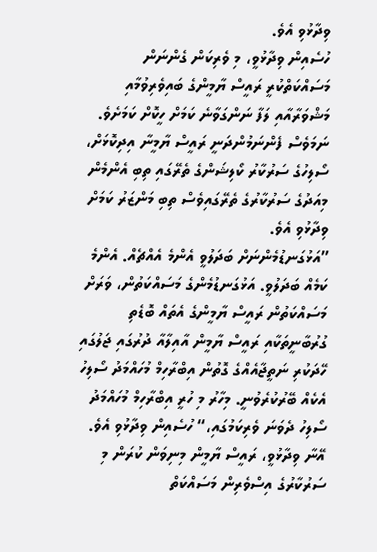ވިދާޅުވި އެވެ.
ހުސެއިން ވިދާޅުވީ، މި ވެރިކަން ގެންނަން މަސައްކަތްކުރީ ރައީސް ޔާމީންގެ ބައިވެރިވުމާއި މަޝްވަރާއާއި ލަފާ ނަންގަވާނެ ކަމަށް ހީކޮށް ކަމަށެވެ. ނަމަވެސް ފެންނަމުންދަނީ ރައީސް ޔާމީނާ އިދިކޮޅަށް، ސޯލިހުގެ ސަރުކާރު ކޯލިޝަންގެ ތެރޭގައި ތިބި އެންމެން މިއަދުގެ ސަރުކާރުގެ ތެރޭގައިވެސް ތިބި މަންޒަރު ކަމަށް ވިދާޅުވި އެވެ.
”އަޅުގަނޑުމެންނަށް ބަދަލުވީ އެންމެ އެއްޗެއް. އެންމެ ކަމެއް ބަދަލުވީ. އަޅުގަނޑުމެންގެ މަސައްކަތުން، ވަރަށް މަސައްކަތުން ރައީސް ޔާމީންގެ އެތައް ބޮޑެތި ގުރުބާނީތަކާއި ރައީސް ޔާމީން އާއިލާއާ ދުރުގައި ޖަލުގައި ހޭދަކުރި ނަތީޖާއެއްގެ ގޮތުން އިބްރާހިމް މުހައްމަދު ސޯލިހު އެކެއް ބޭރުކުރެވުނީ. މިހާރު މި ހުރީ އިބްރާހިމް މުހައްމަދު ސޯލިހު ދެވަނަ ވެރިކަމުގައި،“ ހުސެއިން ވިދާޅުވި އެވެ.
އޭނާ ވިދާޅުވީ، ރައީސް ޔާމީން މިނިވަން ކުރަން މި ސަރުކާރުގެ އިސްވެރިން މަސައްކަތް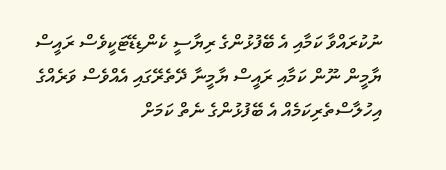ނުކުރައްވާ ކަމާއި އެ ބޭފުޅުންގެ ރިޔާސީ ކެންޑިޑޭޓަކީވެސް ރައީސް ޔާމީން ނޫން ކަމާއި ރައީސް ޔާމީނާ ދޭތެރޭގައި އެއްވެސް ވަރެއްގެ އިހުލާސްތެރިކަމެއް އެ ބޭފުޅުންގެ ނެތް ކަމަށް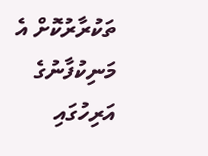ތަކުރާރުކޮށް އެ މަނިކުފާނުގެ އަރިހުގައި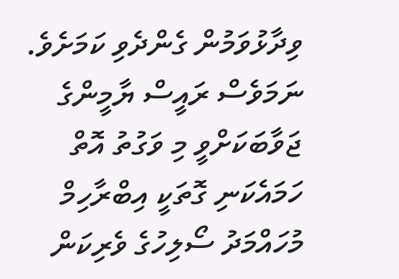ވިދާޅުވަމުން ގެންދެވި ކަމަށެވެ.
ނަމަވެސް ރައީސް ޔާމީންގެ ޖަވާބަކަށްވީ މި ވަގުތު އޮތް ހަމައެކަނި ގޮތަކީ އިބްރާހިމް މުހައްމަދު ސޯލިހުގެ ވެރިކަން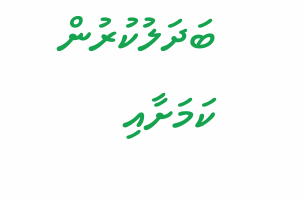ބަދަލުކުރުން ކަމަށާއި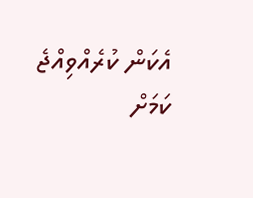އެކަން ކުރެއްވިއްޖެ ކަމަށް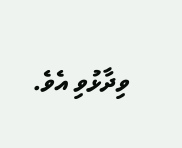ވިދާޅުވި އެވެ.